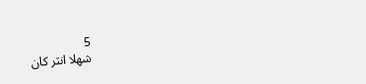5
شهلا انٽر کان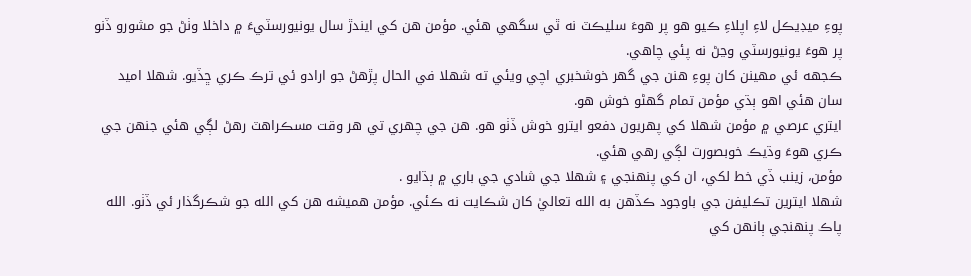پوءِ ميڊيڪل لاءِ اپلاءِ ڪيو هو پر هوءَ سليڪٽ نه ٿي سگهي هئي. مؤمن هن کي ايندڙ سال يونيورسٽيءَ ۾ داخلا وٺڻ جو مشورو ڏنو پر هوءَ يونيورسٽي وڃڻ نه پئي چاهي.
ڪجهه ئي مهينن کان پوءِ هنن جي گهر خوشخبري اچي ويئي ته شهلا في الحال پڙهڻ جو ارادو ئي ترڪ ڪري ڇڏيو. شهلا اميد سان هئي اهو ٻڌي مؤمن تمام گهڻو خوش هو.
ايتري عرصي ۾ مؤمن شهلا کي پهريون دفعو ايترو خوش ڏٺو هو. هن جي چهري تي هر وقت مسڪراهٽ رهڻ لڳي هئي جنهن جي ڪري هوءَ وڌيڪ خوبصورت لڳي رهي هئي.
مؤمن، زينب ڏي خط لکي، ان کي پنهنجي ۽ شهلا جي شادي جي باري ۾ ٻڌايو .
شهلا ايترين تڪليفن جي باوجود ڪڏهن به الله تعاليٰ کان شڪايت نه ڪئي. مؤمن هميشه هن کي الله جو شڪرگذار ئي ڏٺو. الله پاڪ پنهنجي ٻانهن کي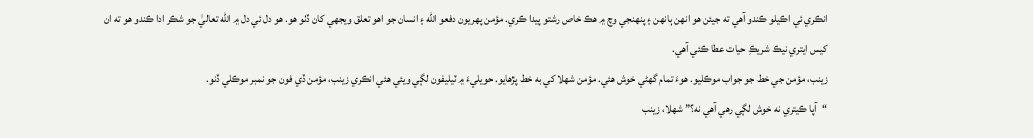انڪري ئي اڪيلو ڪندو آهي ته جيئن هو انهن ٻانهن ۽ پنهنجي وچ ۾ هڪ خاص رشتو پيدا ڪري. مؤمن پهريون دفعو الله ۽ انسان جو اهو تعلق ويجهي کان ڏٺو هو. هو دل ئي دل ۾ الله تعاليٰ جو شڪر ادا ڪندو هو ته ان کيس ايتري نيڪ شريڪِ حيات عطا ڪئي آهي.
زينب، مؤمن جي خط جو جواب موڪليو. هوءَ تمام گهڻي خوش هئي. مؤمن شهلا کي به خط پڙهايو. حويليءَ ۾ ٽيليفون لڳي ويئي هئي انڪري زينب، مؤمن ڏي فون جو نمبر موڪلي ڏنو.
“آپا ڪيتري نه خوش لڳي رهي آهي نه؟” شهلا، زينب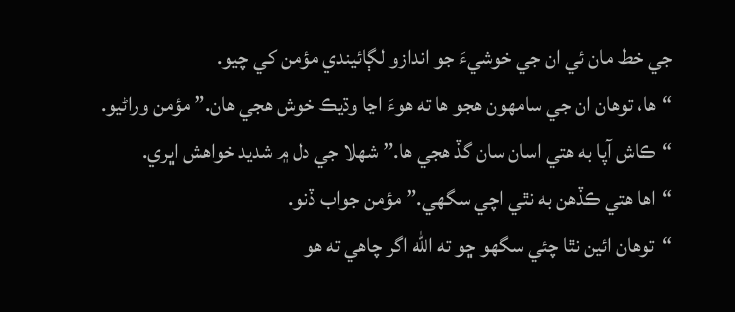جي خط مان ئي ان جي خوشيءَ جو اندازو لڳائيندي مؤمن کي چيو.
“ها، توهان ان جي سامهون هجو ها ته هوءَ اڃا وڌيڪ خوش هجي هان.” مؤمن وراڻيو.
“ڪاش آپا به هتي اسان سان گڏ هجي ها.” شهلا جي دل ۾ شديد خواهش اڀري.
“اها هتي ڪڏهن به نٿي اچي سگهي.” مؤمن جواب ڏنو.
“توهان ائين نٿا چئي سگهو ڇو ته الله اگر چاهي ته هو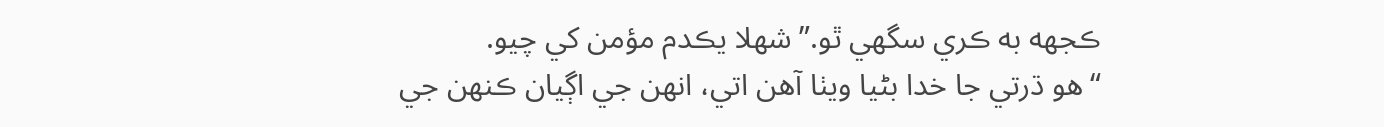ڪجهه به ڪري سگهي ٿو.” شهلا يڪدم مؤمن کي چيو.
“هو ڌرتي جا خدا بڻيا ويٺا آهن اتي، انهن جي اڳيان ڪنهن جي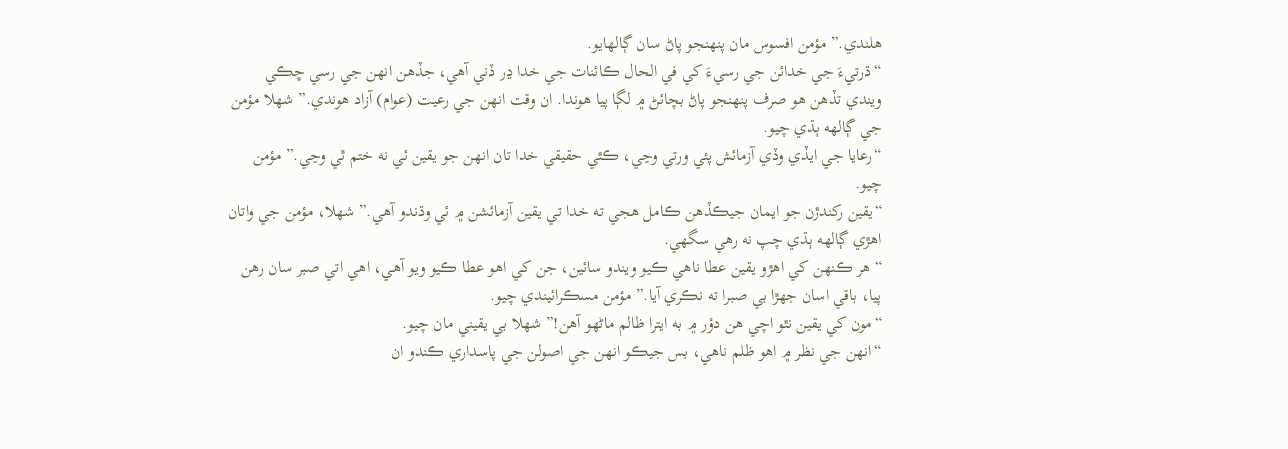هلندي.” مؤمن افسوس مان پنهنجو پاڻ سان ڳالهايو.
“ڌرتيءَ جي خدائن جي رسيءَ کي في الحال ڪائنات جي خدا ڍر ڏني آهي، جڏهن انهن جي رسي ڇڪي ويندي تڏهن هو صرف پنهنجو پاڻ بچائڻ ۾ لڳا پيا هوندا. ان وقت انهن جي رعيت (عوام) آزاد هوندي.” شهلا مؤمن جي ڳالهه ٻڌي چيو.
“رعايا جي ايڏي وڏي آزمائش پئي ورتي وڃي، ڪٿي حقيقي خدا تان انهن جو يقين ئي نه ختم ٿي وڃي.” مؤمن چيو.
“يقين رکندڙن جو ايمان جيڪڏهن ڪامل هجي ته خدا تي يقين آزمائشن ۾ ئي وڌندو آهي.” شهلا، مؤمن جي واتان اهڙي ڳالهه ٻڌي چپ نه رهي سگهي.
“هر ڪنهن کي اهڙو يقين عطا ناهي ڪيو ويندو سائين، جن کي اهو عطا ڪيو ويو آهي، اهي اتي صبر سان رهن پيا، باقي اسان جهڙا بي صبرا ته نڪري آيا.” مؤمن مسڪرائيندي چيو.
“مون کي يقين نٿو اچي هن دؤر ۾ به ايترا ظالم ماڻهو آهن!” شهلا بي يقيني مان چيو.
“انهن جي نظر ۾ اهو ظلم ناهي، بس جيڪو انهن جي اصولن جي پاسداري ڪندو ان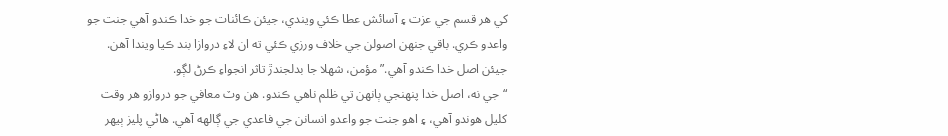کي هر قسم جي عزت ۽ آسائش عطا ڪئي ويندي، جيئن ڪائنات جو خدا ڪندو آهي جنت جو واعدو ڪري. باقي جنهن اصولن جي خلاف ورزي ڪئي ته ان لاءِ دروازا بند ڪيا ويندا آهن. جيئن اصل خدا ڪندو آهي.” مؤمن، شهلا جا بدلجندڙ تاثر انجواءِ ڪرڻ لڳو.
“جي نه، اصل خدا پنهنجي ٻانهن تي ظلم ناهي ڪندو. هن وٽ معافي جو دروازو هر وقت کليل هوندو آهي، ۽ اهو جنت جو واعدو انسانن جي فاعدي جي ڳالهه آهي. هاڻي پليز ٻيهر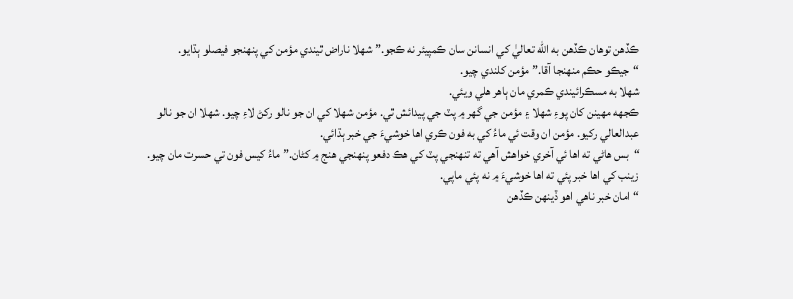ڪڏهن توهان ڪڏهن به الله تعاليٰ کي انسانن سان ڪمپيئر نه ڪجو.” شهلا ناراض ٿيندي مؤمن کي پنهنجو فيصلو ٻڌايو.
“جيڪو حڪم منهنجا آقا.” مؤمن کلندي چيو.
شهلا به مسڪرائيندي ڪمري مان ٻاهر هلي ويئي.
ڪجهه مهينن کان پوءِ شهلا ۽ مؤمن جي گهر ۾ پٽ جي پيدائش ٿي. مؤمن شهلا کي ان جو نالو رکڻ لاءِ چيو. شهلا ان جو نالو عبدالعالي رکيو. مؤمن ان وقت ئي ماءُ کي به فون ڪري اها خوشيءَ جي خبر ٻڌائي.
“بس هاڻي ته اها ئي آخري خواهش آهي ته تنهنجي پٽ کي هڪ دفعو پنهنجي هنج ۾ کڻان.” ماءُ کيس فون تي حسرت مان چيو.
زينب کي اها خبر پئي ته اها خوشيءَ ۾ نه پئي ماپي.
“امان خبر ناهي اهو ڏينهن ڪڏهن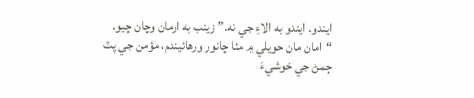ايندو. ايندو به الاءِ جي نه.” زينب به ارمان وچان چيو.
“امان مان حويلي ۾ مٺا چانور ورهائيندم، مؤمن جي پٽ ڄمڻ جي خوشيءَ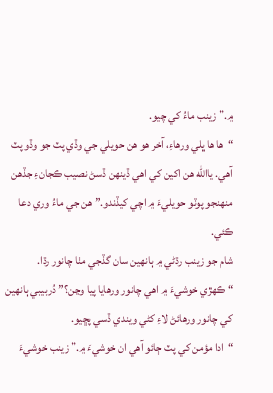۾.” زينب ماءُ کي چيو.
“ها ها ڀلي ورهاءِ، آخر هو هن حويلي جي وڏي پٽ جو وڏو پٽ آهي. ياالله هن اکين کي اهي ڏينهن ڏسڻ نصيب ڪجانءِ جڏهن منهنجو پوٽو حويليءَ ۾ اچي کيڏندو.” هن جي ماءُ وري دعا ڪئي.
شام جو زينب رڌڻي ۾ ٻانهين سان گڏجي مٺا چانور رڌا.
“ڪهڙي خوشيءَ ۾ اهي چانور ورهايا پيا وڃن؟” دُربيبي ٻانهين کي چانور ورهائڻ لاءِ کڻي ويندي ڏسي پڇيو.
“ادا مؤمن کي پٽ ڄائو آهي ان خوشيءَ ۾.” زينب خوشيءَ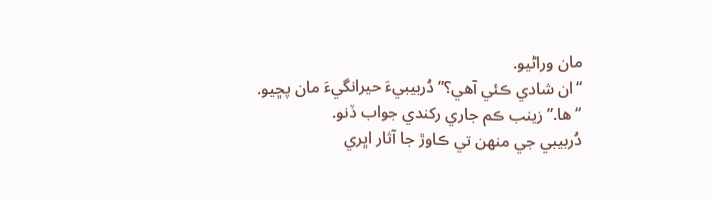مان وراڻيو.
“ان شادي ڪئي آهي؟” دُربيبيءَ حيرانگيءَ مان پڇيو.
“ها.” زينب ڪم جاري رکندي جواب ڏنو.
دُربيبي جي منهن تي ڪاوڙ جا آثار اڀري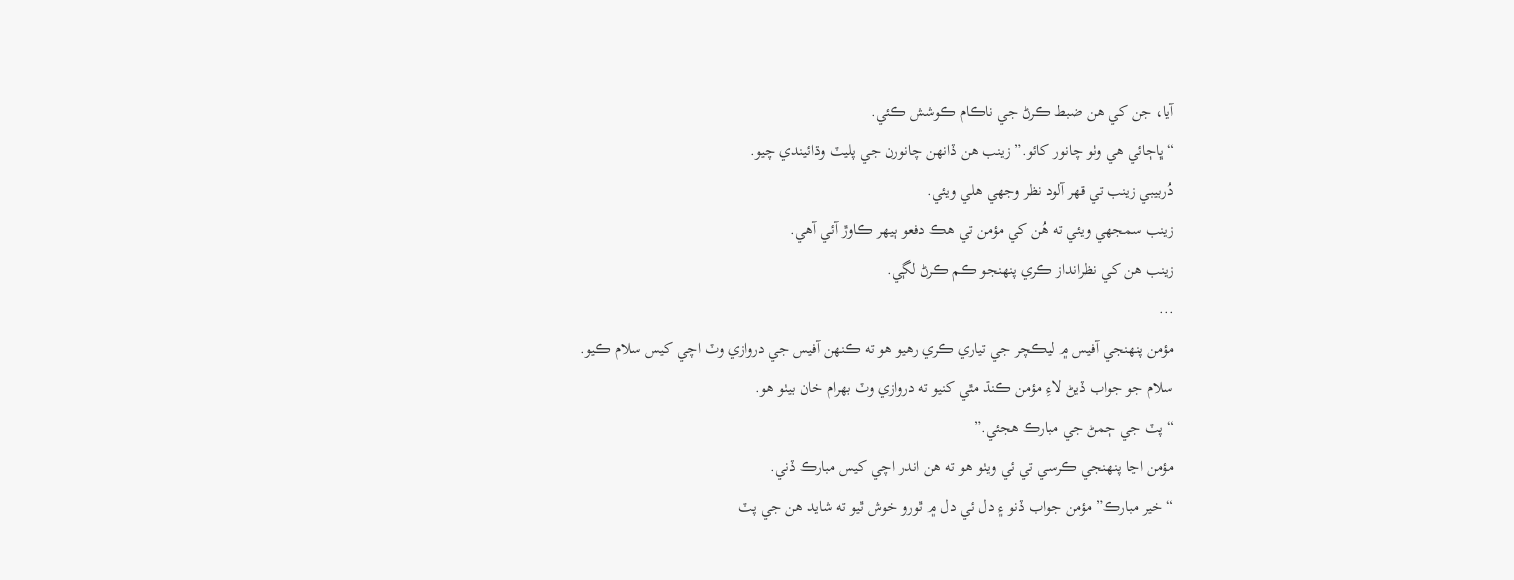آيا، جن کي هن ضبط ڪرڻ جي ناڪام ڪوشش ڪئي.
“ڀاڄائي هي وٺو چانور کائو.” زينب هن ڏانهن چانورن جي پليٽ وڌائيندي چيو.
دُربيبي زينب تي قهر آلود نظر وجهي هلي ويئي.
زينب سمجهي ويئي ته هُن کي مؤمن تي هڪ دفعو ٻيهر ڪاوڙ آئي آهي.
زينب هن کي نظرانداز ڪري پنهنجو ڪم ڪرڻ لڳي.
...
مؤمن پنهنجي آفيس ۾ ليڪچر جي تياري ڪري رهيو هو ته ڪنهن آفيس جي دروازي وٽ اچي کيس سلام ڪيو.
سلام جو جواب ڏيڻ لاءِ مؤمن ڪنڌ مٿي کنيو ته دروازي وٽ بهرام خان بيٺو هو.
“پٽ جي ڄمڻ جي مبارڪ هجئي.”
مؤمن اڃا پنهنجي ڪرسي تي ئي ويٺو هو ته هن اندر اچي کيس مبارڪ ڏني.
“خير مبارڪ” مؤمن جواب ڏنو ۽ دل ئي دل ۾ ٿورو خوش ٿيو ته شايد هن جي پٽ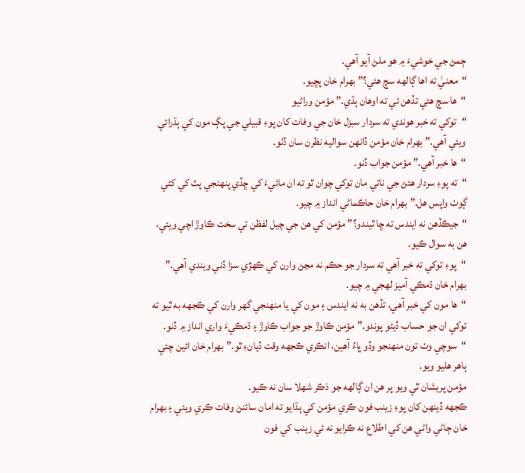ڄمڻ جي خوشيءَ ۾ هو ملڻ آيو آهي.
“معنيٰ ته اها ڳالهه سچ هئي؟” بهرام خان پڇيو.
“ها سچ هئي تڏهن ئي ته اوهان ٻڌي.” مؤمن وراڻيو
“توکي ته خبر هوندي ته سردار سبزل خان جي وفات کان پوءِ قبيلي جي پڳ مون کي ٻڌرائي ويئي آهي.” بهرام خان مؤمن ڏانهن سواليه نظرن سان ڏٺو.
“ها خبر آهي.” مؤمن جواب ڏنو.
“ته پوءِ سردار هئڻ جي ناتي مان توکي چوان ٿو ته ان مائيءَ کي ڇڏي پنهنجي پٽ کي کڻي ڳوٺ واپس هل.” بهرام خان حاڪماڻي انداز ۾ چيو.
“جيڪڏهن نه ايندس ته ڇا ٿيندو؟” مؤمن کي هن جي چيل لفظن تي سخت ڪاوڙ اچي ويئي، هن به سوال ڪيو.
“پوءِ توکي ته خبر آهي ته سردار جو حڪم نه مڃڻ وارن کي ڪهڙي سزا ڏني ويندي آهي.” بهرام خان ڌمڪي آميز لهجي ۾ چيو.
“ها مون کي خبر آهي، تڏهن به نه ايندس ۽ مون کي يا منهنجي گهر وارن کي ڪجهه به ٿيو ته توکي ان جو حساب ڏيڻو پوندو.” مؤمن ڪاوڙ جو جواب ڪاوڙ ۽ ڌمڪيءَ واري انداز ۾ ڏنو.
“سوچي وٺ تون منهنجو وڏو ڀاءُ آهين، انڪري ڪجهه وقت ڏيانءِ ٿو.” بهرام خان ائين چئي ٻاهر هليو ويو.
مؤمن پريشان ٿي ويو پر هن ان ڳالهه جو ذڪر شهلا سان نه ڪيو.
ڪجهه ڏينهن کان پوءِ زينب فون ڪري مؤمن کي ٻڌايو ته امان سائنڻ وفات ڪري ويئي ۽ بهرام خان ڄاڻي واڻي هن کي اطلاع نه ڪرايو نه ئي زينب کي فون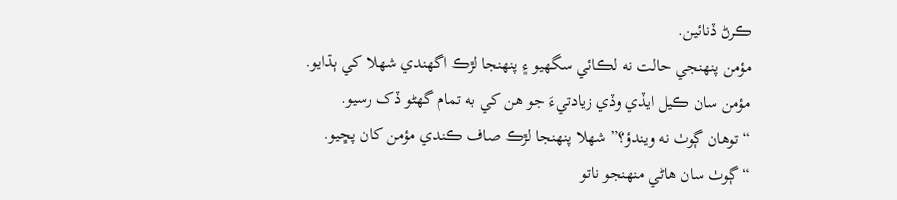ڪرڻ ڏنائين.
مؤمن پنهنجي حالت نه لڪائي سگهيو ۽ پنهنجا لڙڪ اگهندي شهلا کي ٻڌايو.
مؤمن سان ڪيل ايڏي وڏي زيادتيءَ جو هن کي به تمام گهڻو ڏک رسيو.
“توهان ڳوٺ نه ويندؤ؟” شهلا پنهنجا لڙڪ صاف ڪندي مؤمن کان پڇيو.
“ڳوٺ سان هاڻي منهنجو ناتو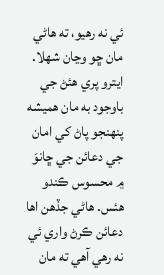ئي نه رهيو، ته هاڻي مان ڇو وڃان شهلا. ايترو پري هئڻ جي باوجود به مان هميشه پنهنجو پاڻ کي امان جي دعائن جي ڇانوَ ۾ محسوس ڪندو هئس. هاڻي جڏهن اها دعائن ڪرڻ واري ئي نه رهي آهي ته مان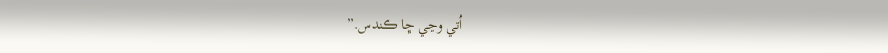اُتي وڃي ڇا ڪندس.”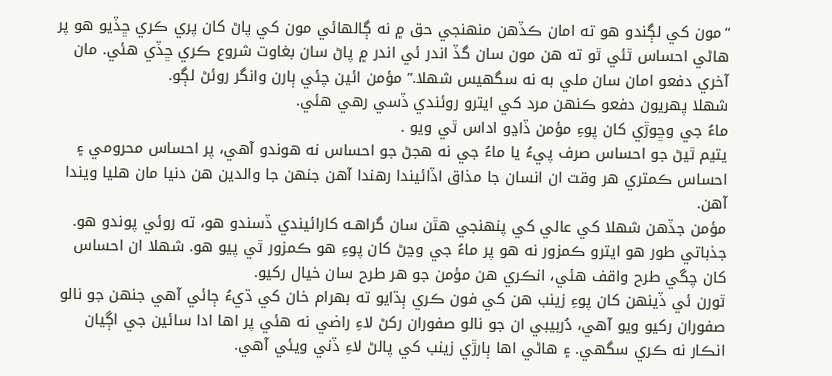“مون کي لڳندو هو ته امان ڪڏهن منهنجي حق ۾ نه ڳالهائي مون کي پاڻ کان پري ڪري ڇڏيو هو پر هاڻي احساس ٿئي ٿو ته هن مون سان گڏ اندر ئي اندر ۾ پاڻ سان بغاوت شروع ڪري ڇڏي هئي. مان آخري دفعو امان سان ملي به نه سگهيس شهلا.” مؤمن ائين چئي ٻارن وانگر روئڻ لڳو.
شهلا پهريون دفعو ڪنهن مرد کي ايترو روئندي ڏسي رهي هئي.
ماءُ جي وڇوڙي کان پوءِ مؤمن ڏاڍو اداس ٿي ويو .
يتيم ٿيڻ جو احساس صرف پيءُ يا ماءُ جي نه هجڻ جو احساس نه هوندو آهي، پر احساس محرومي ۽ احساس ڪمتري هر وقت ان انسان جا مذاق اڏائيندا رهندا آهن جنهن جا والدين هن دنيا مان هليا ويندا آهن.
مؤمن جڏهن شهلا کي عالي کي پنهنجي هٿن سان گراهـه کارائيندي ڏسندو هو، ته روئي پوندو هو. جذباتي طور هو ايترو ڪمزور نه هو پر ماءُ جي وڃڻ کان پوءِ هو ڪمزور ٿي پيو هو. شهلا ان احساس کان چڱي طرح واقف هئي، انڪري هن مؤمن جو هر طرح سان خيال رکيو.
ٿورن ئي ڏينهن کان پوءِ زينب هن کي فون ڪري ٻڌايو ته بهرام خان کي ڌيءُ ڄائي آهي جنهن جو نالو صفوران رکيو ويو آهي، دُربيبي ان جو نالو صفوران رکڻ لاءِ راضي نه هئي پر اها ادا سائين جي اڳيان انڪار نه ڪري سگهي. ۽ هاڻي اها ٻارڙي زينب کي پالڻ لاءِ ڏني ويئي آهي.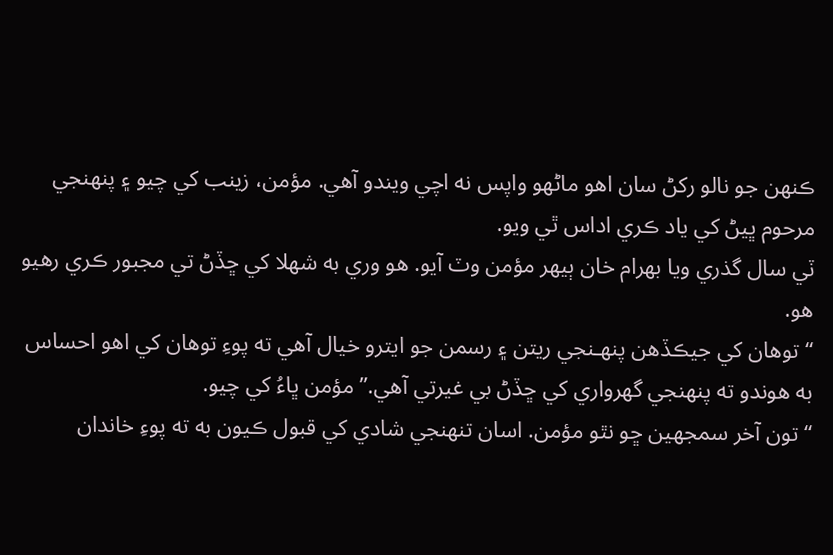ڪنهن جو نالو رکڻ سان اهو ماڻهو واپس نه اچي ويندو آهي. مؤمن، زينب کي چيو ۽ پنهنجي مرحوم ڀيڻ کي ياد ڪري اداس ٿي ويو.
ٽي سال گذري ويا بهرام خان ٻيهر مؤمن وٽ آيو. هو وري به شهلا کي ڇڏڻ تي مجبور ڪري رهيو هو.
“توهان کي جيڪڏهن پنهـنجي ريتن ۽ رسمن جو ايترو خيال آهي ته پوءِ توهان کي اهو احساس به هوندو ته پنهنجي گهرواري کي ڇڏڻ بي غيرتي آهي.” مؤمن ڀاءُ کي چيو.
“تون آخر سمجهين ڇو نٿو مؤمن. اسان تنهنجي شادي کي قبول ڪيون به ته پوءِ خاندان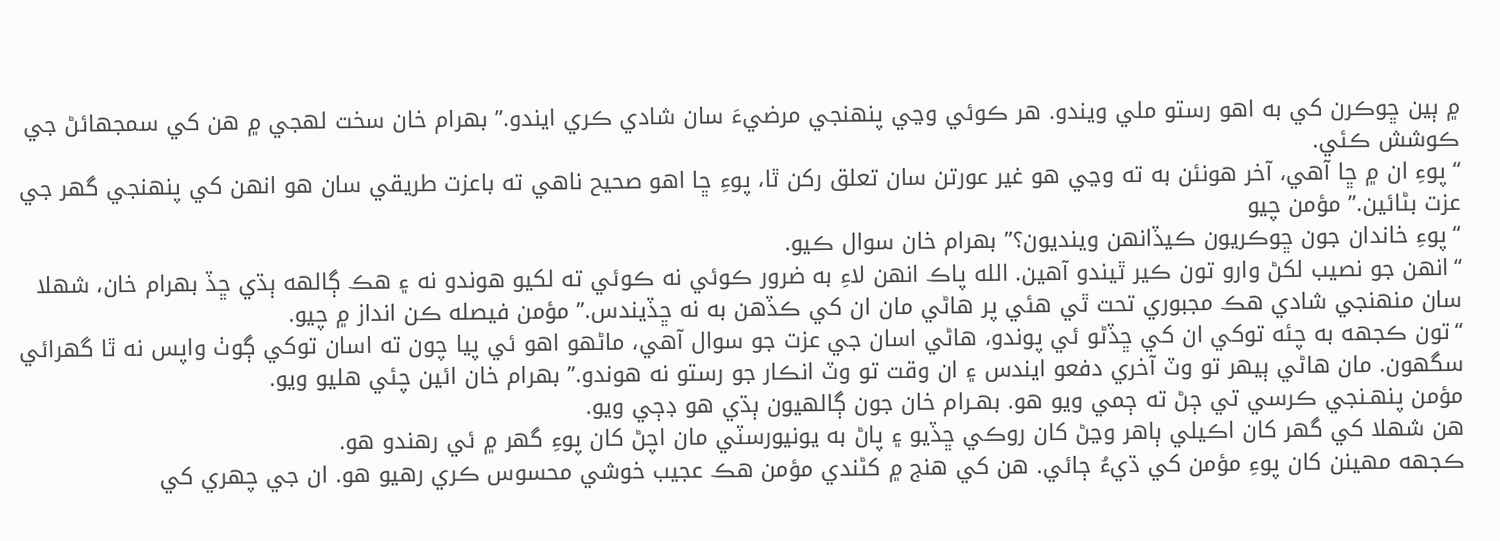۾ ٻين ڇوڪرن کي به اهو رستو ملي ويندو. هر ڪوئي وڃي پنهنجي مرضيءَ سان شادي ڪري ايندو.” بهرام خان سخت لهجي ۾ هن کي سمجهائڻ جي ڪوشش ڪئي.
“پوءِ ان ۾ ڇا آهي، آخر هونئن به ته وڃي هو غير عورتن سان تعلق رکن ٿا، پوءِ ڇا اهو صحيح ناهي ته باعزت طريقي سان هو انهن کي پنهنجي گهر جي عزت بڻائين.” مؤمن چيو
“پوءِ خاندان جون ڇوڪريون ڪيڏانهن وينديون؟” بهرام خان سوال ڪيو.
“انهن جو نصيب لکڻ وارو تون ڪير ٿيندو آهين. الله پاڪ انهن لاءِ به ضرور ڪوئي نه ڪوئي ته لکيو هوندو نه ۽ هڪ ڳالهه ٻڌي ڇڏ بهرام خان، شهلا سان منهنجي شادي هڪ مجبوري تحت ٿي هئي پر هاڻي مان ان کي ڪڏهن به نه ڇڏيندس.” مؤمن فيصله ڪن انداز ۾ چيو.
“تون ڪجهه به چئه توکي ان کي ڇڏڻو ئي پوندو، هاڻي اسان جي عزت جو سوال آهي، ماڻهو اهو ئي پيا چون ته اسان توکي ڳوٺ واپس نه ٿا گهرائي سگهون. مان هاڻي ٻيهر تو وٽ آخري دفعو ايندس ۽ ان وقت تو وٽ انڪار جو رستو نه هوندو.” بهرام خان ائين چئي هليو ويو.
مؤمن پنهـنجي ڪرسي تي ڄڻ ته ڄمي ويو هو. بهـرام خان جون ڳالهيون ٻڌي هو ڊڄي ويو.
هن شهلا کي گهر کان اڪيلي ٻاهر وڃڻ کان روڪي ڇڏيو ۽ پاڻ به يونيورسٽي مان اچڻ کان پوءِ گهر ۾ ئي رهندو هو.
ڪجهه مهينن کان پوءِ مؤمن کي ڌيءُ ڄائي. هن کي هنج ۾ کڻندي مؤمن هڪ عجيب خوشي محسوس ڪري رهيو هو. ان جي چهري کي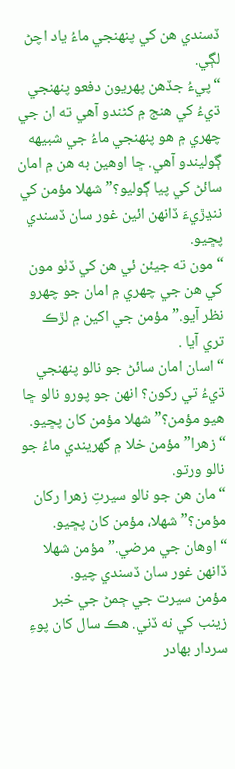ڏسندي هن کي پنهنجي ماءُ ياد اچڻ لڳي.
“پيءُ جڏهن پهريون دفعو پنهنجي ڌيءُ کي هنج ۾ کڻندو آهي ته ان جي چهري ۾ هو پنهنجي ماءُ جي شبيهه ڳوليندو آهي. ڇا اوهين به هن ۾ امان سائڻ کي پيا ڳوليو؟” شهلا مؤمن کي ننڍڙيءَ ڏانهن ائين غور سان ڏسندي پڇيو.
“مون ته جيئن ئي هن کي ڏٺو مون کي هن جي چهري ۾ امان جو چهرو نظر آيو.” مؤمن جي اکين ۾ لڙڪ تري آيا .
“اسان امان سائڻ جو نالو پنهنجي ڌيءُ تي رکون؟ انهن جو پورو نالو ڇا هيو مؤمن؟” شهلا مؤمن کان پڇيو.
“زهرا” مؤمن خلا ۾ گهريندي ماءُ جو نالو ورتو.
“مان هن جو نالو سيرتِ زهرا رکان مؤمن؟” شهلا، مؤمن کان پڇيو.
“اوهان جي مرضي.” مؤمن شهلا ڏانهن غور سان ڏسندي چيو.
مؤمن سيرت جي ڄمڻ جي خبر زينب کي نه ڏني. هڪ سال کان پوءِ سردار بهادر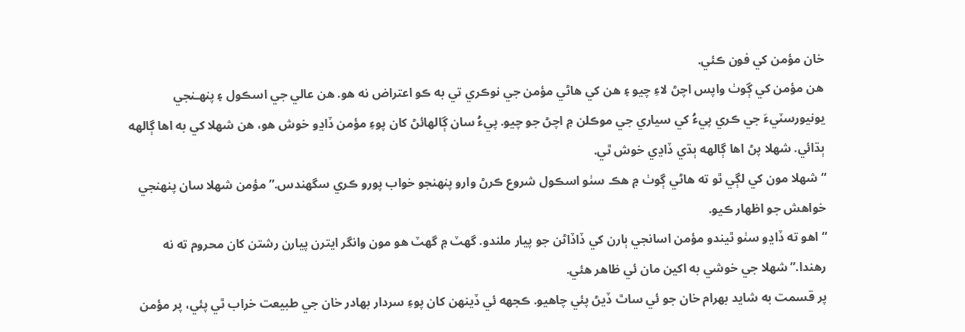خان مؤمن کي فون ڪئي.
هن مؤمن کي ڳوٺ واپس اچڻ لاءِ چيو ۽ هن کي هاڻي مؤمن جي نوڪري تي به ڪو اعتراض نه هو. هن عالي جي اسڪول ۽ پنهـنجي يونيورسٽيءَ جي ڪري پيءُ کي سياري جي موڪلن ۾ اچڻ جو چيو. پيءُ سان ڳالهائڻ کان پوءِ مؤمن ڏاڍو خوش هو، هن شهلا کي به اها ڳالهه ٻڌائي. شهلا پڻ اها ڳالهه ٻڌي ڏاڍي خوش ٿي.
“شهلا مون کي لڳي ٿو ته هاڻي ڳوٺ ۾ هڪ سٺو اسڪول شروع ڪرڻ وارو پنهنجو خواب پورو ڪري سگهندس.” مؤمن شهلا سان پنهنجي خواهش جو اظهار ڪيو.
“اهو ته ڏاڍو سٺو ٿيندو مؤمن اسانجي ٻارن کي ڏاڏاڻن جو پيار ملندو. گهٽ ۾ گهٽ هو مون وانگر ايترن پيارن رشتن کان محروم ته نه رهندا.” شهلا جي خوشي به اکين مان ئي ظاهر هئي.
پر قسمت به شايد بهرام خان جو ئي ساٿ ڏيڻ پئي چاهيو. ڪجهه ئي ڏينهن کان پوءِ سردار بهادر خان جي طبيعت خراب ٿي پئي، پر مؤمن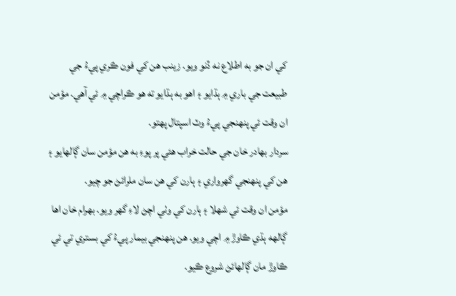کي ان جو به اطلاع نه ڏنو ويو. زينب هن کي فون ڪري پيءُ جي طبيعت جي باري ۾ ٻڌايو ۽ اهو به ٻڌايو ته هو ڪراچي ۾ ئي آهي. مؤمن ان وقت ئي پنهنجي پيءُ وٽ اسپتال پهتو.
سردار بهادر خان جي حالت خراب هئي پر پوءِ به هن مؤمن سان ڳالهايو ۽ هن کي پنهنجي گهرواري ۽ ٻارن کي هن سان ملرائڻ جو چيو.
مؤمن ان وقت ئي شهلا ۽ ٻارن کي وٺي اچڻ لاءِ گهر ويو. بهرام خان اها ڳالهه ٻڌي ڪاوڙ ۾ اچي ويو. هن پنهنجي بيمار پيءُ کي بستري تي ئي ڪاوڙ مان ڳالهائڻ شروع ڪيو.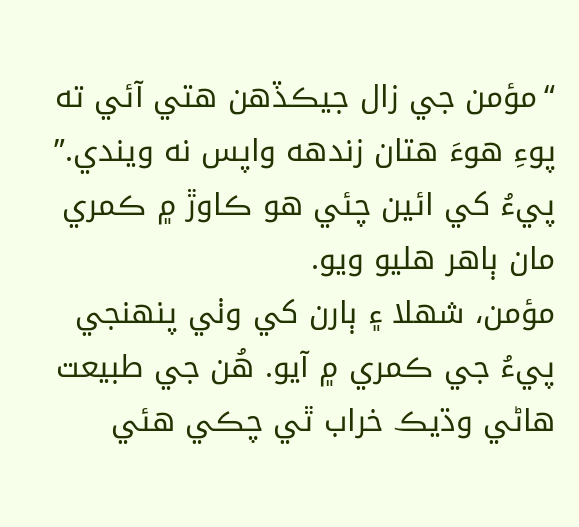“مؤمن جي زال جيڪڏهن هتي آئي ته پوءِ هوءَ هتان زندهه واپس نه ويندي.” پيءُ کي ائين چئي هو ڪاوڙ ۾ ڪمري مان ٻاهر هليو ويو.
مؤمن، شهلا ۽ ٻارن کي وٺي پنهنجي پيءُ جي ڪمري ۾ آيو. هُن جي طبيعت هاڻي وڌيڪ خراب ٿي چڪي هئي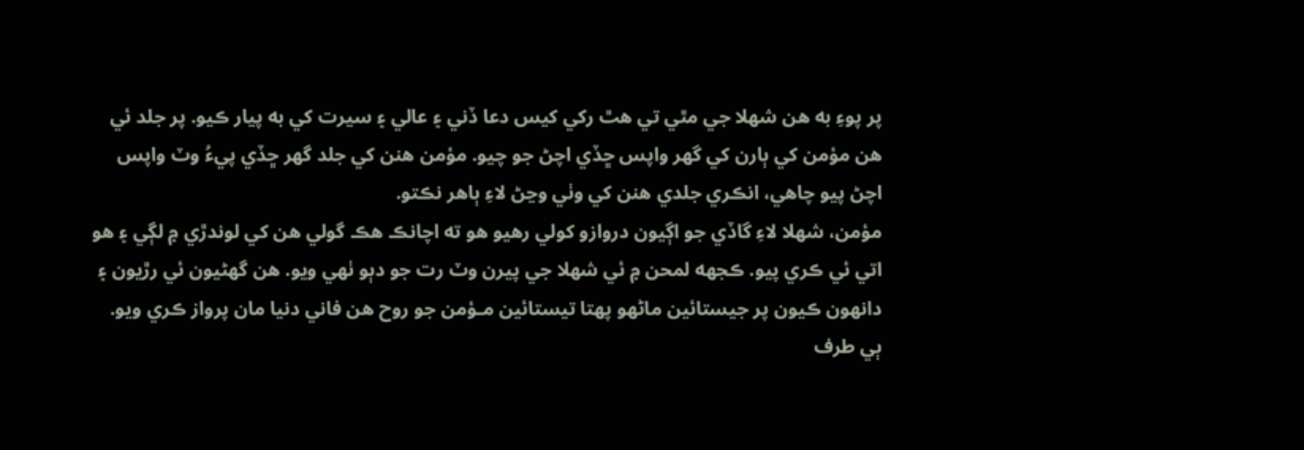پر پوءِ به هن شهلا جي مٿي تي هٿ رکي کيس دعا ڏني ۽ عالي ۽ سيرت کي به پيار ڪيو. پر جلد ئي هن مؤمن کي ٻارن کي گهر واپس ڇڏي اچڻ جو چيو. مؤمن هنن کي جلد گهر ڇڏي پيءُ وٽ واپس اچڻ پيو چاهي، انڪري جلدي هنن کي وٺي وڃڻ لاءِ ٻاهر نڪتو.
مؤمن، شهلا لاءِ گاڏي جو اڳيون دروازو کولي رهيو هو ته اچانڪ هڪ گولي هن کي لوندڙي ۾ لڳي ۽ هو اتي ئي ڪري پيو. ڪجهه لمحن ۾ ئي شهلا جي پيرن وٽ رت جو دٻو ٺهي ويو. هن گهڻيون ئي رڙيون ۽ دانهون ڪيون پر جيستائين ماڻهو پهتا تيستائين مـؤمن جو روح هن فاني دنيا مان پرواز ڪري ويو.
ٻي طرف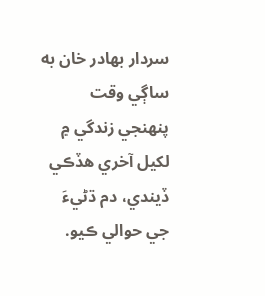سردار بهادر خان به ساڳي وقت پنهنجي زندگي ۾ لکيل آخري هڏڪي ڏيندي، دم ڌڻيءَ جي حوالي ڪيو.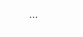...